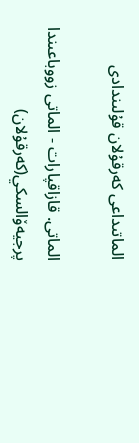الماتىداعى كەرقۇلان قۇلىندادى

الماتى. قازاقپارات - الماتى زووباعىندا پرجيەۆالسكي(كەرقۇلان)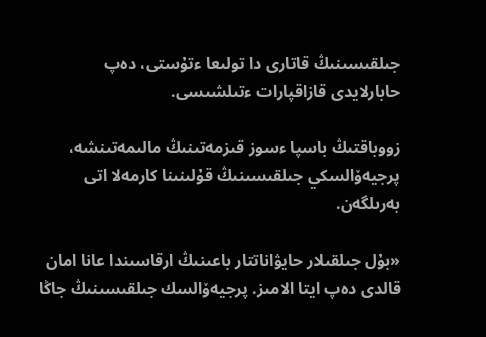جىلقىسىنىڭ قاتارى دا تولىعا ءتۇستى، دەپ حابارلايدى قازاقپارات ءتىلشىسى.

زووباقتىڭ باسپا ءسوز قىزمەتىنىڭ مالىمەتىنشە، پرجيەۆالسكي جىلقىسىنىڭ قۇلىنىنا كارمەلا اتى بەرىلگەن.

«بۇل جىلقىلار حايۋاناتتار باعىنىڭ ارقاسىندا عانا امان قالدى دەپ ايتا الامىز. پرجيەۆالسك جىلقىسىنىڭ جاڭا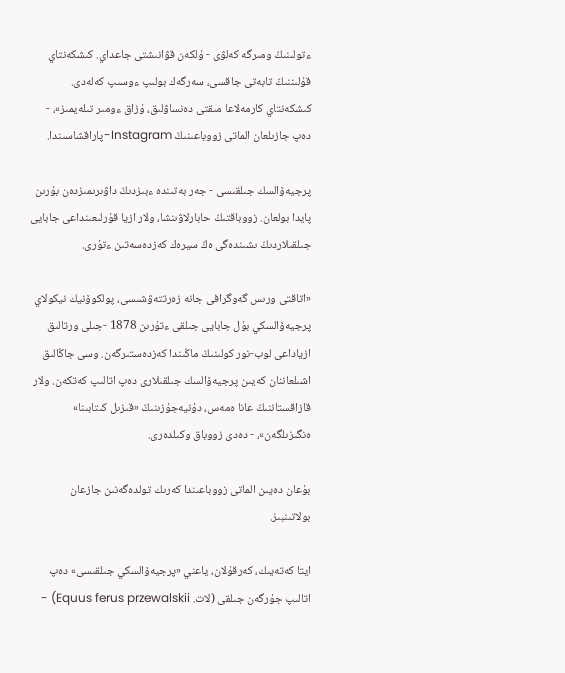ءتولىنىڭ ومىرگە كەلۋى - ۇلكەن قۋانىشتى جاعداي. كىشكەنتاي قۇلىننىڭ تابەتى جاقسى، سەرگەك بولىپ ءوسىپ كەلەدى. كىشكەنتاي كارمەلاعا مىقتى دەنساۋلىق، ۇزاق ءومىر تىلەيمىز»، - دەپ جازىلعان الماتى زووباعىنىڭ Instagram-پاراقشاسىندا.

پرجيەۆالسك جىلقىسى - جەر بەتىندە ءبىزدىڭ داۋىرىمىزدەن بۇرىن پايدا بولعان. زووباقتىڭ حابارلاۋىنشا، ولار ازيا قۇرلىعىنداعى جابايى جىلقىلاردىڭ ىشىندەگى ەڭ سيرەك كەزدەسەتىن ءتۇرى.

«اتاقتى ورىس گەوگرافى جانە زەرتتەۋشىسى، پولكوۆنيك نيكولاي پرجيەۆالسكي بۇل جابايى جىلقى ءتۇرىن 1878 -جىلى ورتالىق ازياداعى لوب-نور كولىنىڭ ماڭىندا كەزدەستىرگەن. وسى جاڭالىق اشىلعاننان كەيىن پرجيەۆالسك جىلقىلارى دەپ اتالىپ كەتكەن. ولار قازاقستاننىڭ عانا ەمەس، دۇنيەجۇزىنىڭ «قىزىل كىتابىنا» ەنگىزىلگەن»، - دەدى زووباق وكىلدەرى.

بۇعان دەيىن الماتى زووباعىندا كەرىك تولدەگەنىن جازعان بولاتىنبىز.

ايتا كەتەيىك، كەرقۇلان، ياعني «پرجيەۆالسكي جىلقىسى» دەپ اتالىپ جۇرگەن جىلقى (لات. Equus ferus przewalskii) -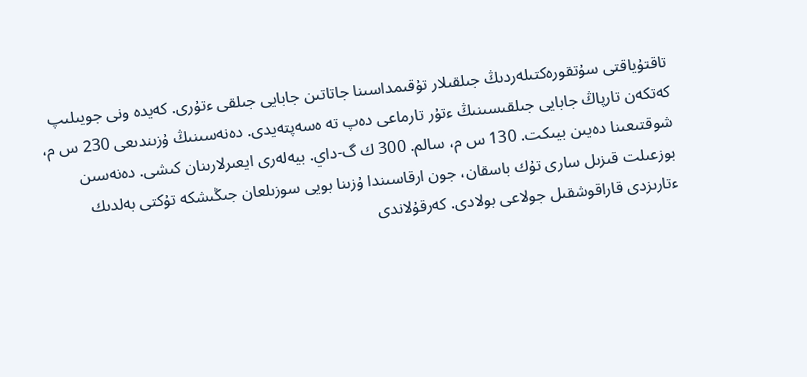تاقتۇياقتى سۇتقورەكتىلەردىڭ جىلقىلار تۇقىمداسىنا جاتاتىن جابايى جىلقى ءتۇرى. كەيدە ونى جويىلىپ كەتكەن تارپاڭ جابايى جىلقىسىنىڭ ءتۇر تارماعى دەپ تە ەسەپتەيدى. دەنەسىنىڭ ۇزىندىعى 230 س م، شوقتىعىنا دەيىن بيىكت. 130 س م، سالم. 300 ك گ-داي. بيەلەرى ايعىرلارىنان كىشى. دەنەسىن بوزعىلت قىزىل سارى تۇك باسقان، جون ارقاسىندا ۇزىنا بويى سوزىلعان جىڭىشكە تۇكتى بەلدىك ءتارىزدى قاراقوشقىل جولاعى بولادى. كەرقۇلاندى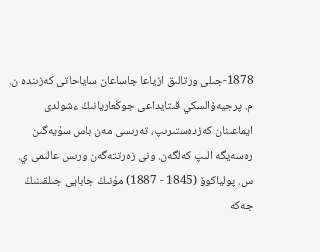1878-جىلى ورتالىق ازياعا جاساعان ساياحاتى كەزىندە ن. م. پرجيەۆالسكي قىتايداعى جوڭعاريانىڭ ءشولدى ايماعىنان كەزدەستىرىپ، تەرىسى مەن باس سۇيەگىن رەسەيگە الىپ كەلگەن. ونى زەرتتەگەن ورىس عالىمى ي. س. پولياكوۆ (1845 - 1887) مۇنىڭ جابايى جىلقىنىڭ جەكە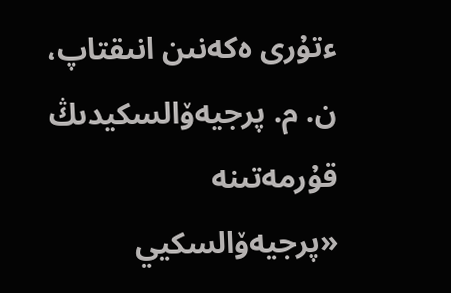ءتۇرى ەكەنىن انىقتاپ، ن. م. پرجيەۆالسكيدىڭ قۇرمەتىنە «پرجيەۆالسكيي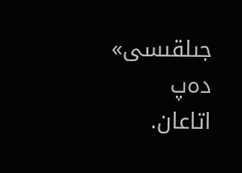جىلقىسى» دەپ اتاعان.